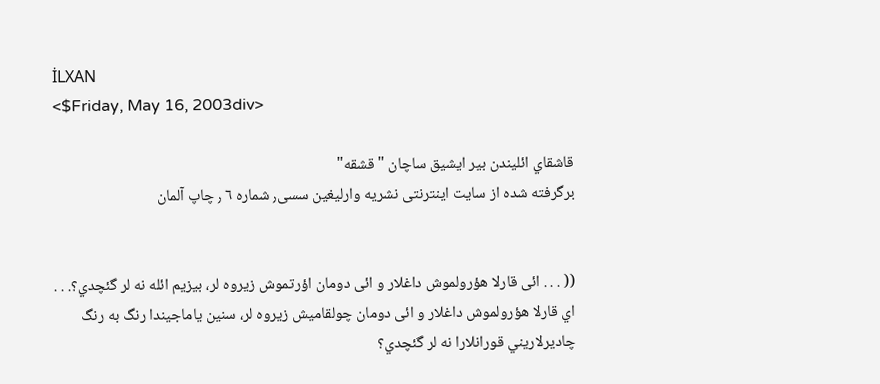İLXAN
<$Friday, May 16, 2003div>

قاشقاي ائليندن بير ايشيق ساچان "قشقه"
برگرفته شده از سايت اينترنتى نشريه وارليغين سسى٫ شماره ٦ ٫ چاپ آلمان


(( . . . ائى قارلا هؤرولموش داغلار و ائى دومان اؤرتموش زيروه لر، بيزيم ائله نه لر گئچدي؟. . .
اي قارلا هؤرولموش داغلار و ائى دومان چولقاميش زيروه لر، سنين ياماجيندا رنگ به رنگ چاديرلاريني قورانلارا نه لر گئچدي؟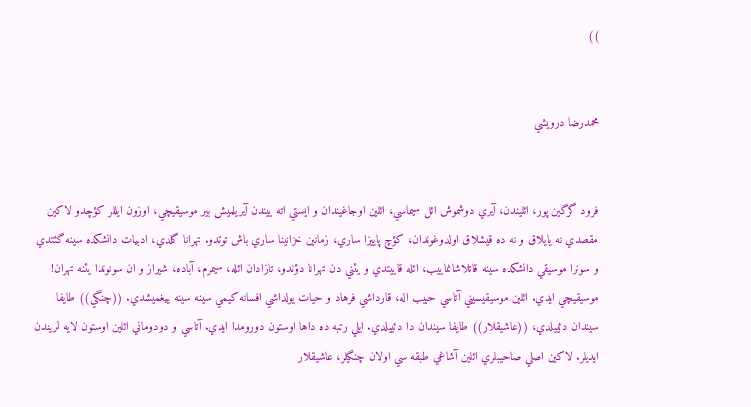))


محمدرضا درويشي


فرود گرگين پور، ائليندن، آيري دوشموش ائل سيماسي، ائلين اوجاغيندان و ايستي اته ييندن آيريلميش بير موسيقيچي، اوزون ايللر كؤچدو لاكين مقصدي نه يايلاق و نه ده قيشلاق اولدوغوندان، كؤچ پاييزا ساري، زمانين خزانينا ساري باش توتدو. تهرانا گلدي، ادبيات دانشكده سينه گئتدي و سونرا موسيقي دانشكده سينه قاتلاشانماييب، ائله قاييتدي و يئني دن تهرانا دؤندو، تازادان ائله، سيمرم، آباده، شيراز و ان سونوندا يئنه تهران! موسيقيچي ايدي. ائلين موسيقيسيني آتاسي حبيب اله، قارداشي فرهاد و حيات يولداشي افسانه كيمي سينه سينه ييغميشدي. ((چنگي)) طايفا سيندان دئييلدي، ((عاشيقلار)) طايفا سيندان دا دئييلدي. ايلي رتبه ده داها اوستون دورومدا ايدي. آتاسي و دودوماني ائلين اوستون لايه لريندن ايديلر. لاكين اصلي صاحيبلري ائلين آشاغي طبقه سي اولان چنگيلر، عاشيقلار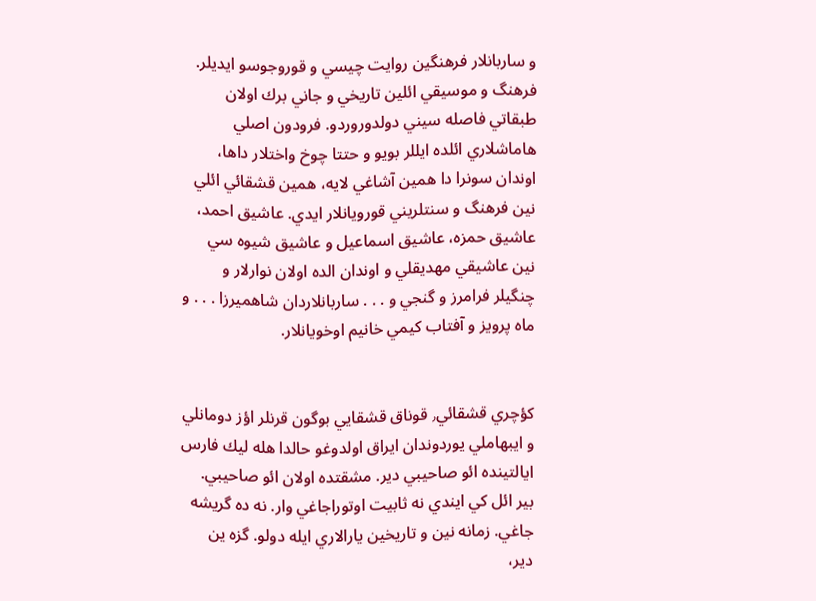و ساربانلار فرهنگين روايت چيسي و قوروجوسو ايديلر. فرهنگ و موسيقي ائلين تاريخي و جاني برك اولان طبقاتي فاصله سيني دولدوروردو. فرودون اصلي هاماشلاري ائلده ايللر بويو و حتتا چوخ واختلار داها، اوندان سونرا دا همين آشاغي لايه، همين قشقائي ائلي نين فرهنگ و سنتلريني قورويانلار ايدي. عاشيق احمد، عاشيق حمزه، عاشيق اسماعيل و عاشيق شيوه سي نين عاشيقي مهديقلي و اوندان الده اولان نوارلار و چنگيلر فرامرز و گنجي و . . . ساربانلاردان شاهميرزا . . . و ماه پرويز و آفتاب كيمي خانيم اوخويانلار.


كؤچري قشقائي٫ قوناق قشقايي بوگون قرنلر اؤز دومانلي و ايبهاملي يوردوندان ايراق اولدوغو حالدا هله ليك فارس ايالتينده ائو صاحيبي دير. مشقتده اولان ائو صاحيبي. بير ائل كي ايندي نه ثابيت اوتوراجاغي وار. نه ده گريشه جاغي. زمانه نين و تاريخين يارالاري ايله دولو. گزه ين دير،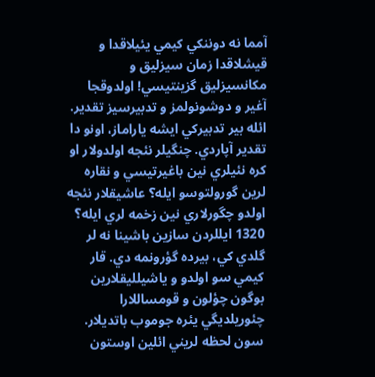آمما نه دوننكي كيمي يئيلاقدا و قيشلاقدا زمان سيزليق و مكانسيزليق گزينتيسي! اولدوقجا آغير و دوشونولمز و تدبيرسيز تقدير. ائله بير تدبيركي ايشه ياراماز، اونو دا تقدير آپاردي. چنگيلر نئجه اولدولار او كره نئيلري نين باغيرتيسي و نقاره لرين گورولتوسو ايله؟ عاشيقلار نئجه اولدو چگورلاري نين زخمه لري ايله؟ 1320 ايللردن سازين باشينا نه لر گلدي كي، بيرده گؤرونمه دي. قار كيمي سو اولدو و ياشيلليقلارين بوگون چؤلون و قومساللارا چئوريلديگي يئره جوموب باتديلار. سون لحظه لريني ائلين اوستون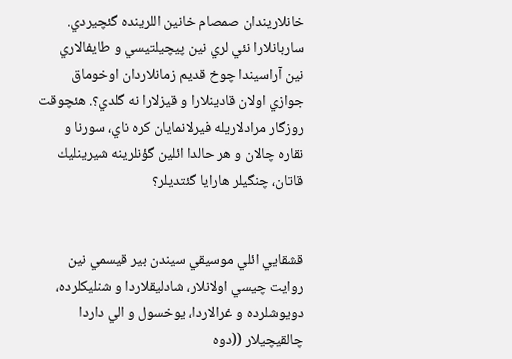خانلاريندان صمصام خانين اللرينده گئچيردي. ساربانلارا نئي لري نين پيچيلتيسي و طايفالاري نين آراسيندا چوخ قديم زمانلاردان اوخوماق جوازي اولان قادينلارا و قيزلارا نه گلدي؟. هئچوقت روزگار مرادلاريله فيرلانمايان كره ناي، سورنا و نقاره چالان و هر حالدا ائلين گؤنلرينه شيرينليك قاتان، چنگيلر هارايا گئتديلر؟


قشقايي ائلي موسيقي سيندن بير قيسمي نين روايت چيسي اولانلار، شادليقلاردا و شنليكلرده، دويوشلرده و غرالاردا، يوخسول و الي داردا چالقيچيلار ((دوه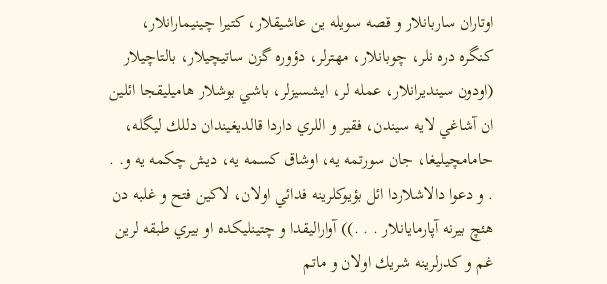اوتاران ساربانلار و قصه سويله ين عاشيقلار، كتيرا چينيمارانلار، كنگره دره نلر، چوبانلار، مهترلر، دؤوره گزن ساتيچيلار، بالتاچيلار (اودون سينديرانلار، عمله لر، ايشسيزلر، باشي بوشلار هاميليقجا ائلين ان آشاغي لايه سيندن، فقير و اللري داردا قالديغيندان دللك ليگله، حامامچيليغا، جان سورتمه يه، اوشاق كسمه يه، ديش چكمه يه و. . . و دعوا دالاشلاردا ائل بؤيوكلرينه فدائي اولان، لاكين فتح و غلبه دن هئچ بيرنه آپارمايانلار . . .)) آواراليقدا و چتينليكده او بيري طبقه لرين غم و كدرلرينه شريك اولان و ماتم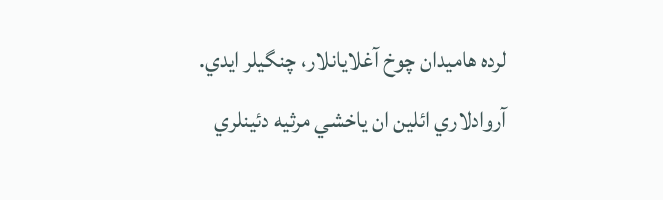لرده هاميدان چوخ آغلايانلار، چنگيلر ايدي. آروادلاري ائلين ان ياخشي مرثيه دئينلري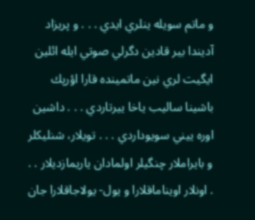و ماتم سويله ينلري ايدي . . . و پريزاد آديندا بير قادين دگرلي صوتي ايله ائلين ايگيت لري نين ماتمينده قارا اؤرپك باشينا ساليب ياخا ييرتاردي . . . داشين اوره ييني سويوداردي . . . تويلار، شنليكلر و بايراملار چنگيلر اولمادان ياريمازديلار . . . اونلار اويناماقلارا و يول- يولاجاقلارا جان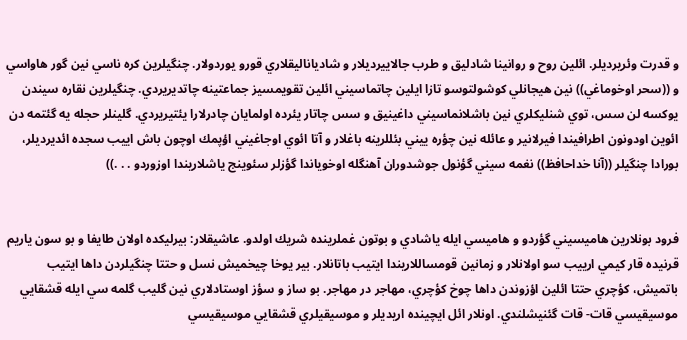و قدرت وئريرديلر. ائلين روح و روانينا شادليق و طرب جالاييرديلار و شادياناليقلاري قورو يوردولار. چنگيلرين كره ناسي نين گور هاواسي و ((سحر اوخوماغي)) نين هيجانلي كوشولتوسو تازا ايلين چاتماسيني ائلين تقويمسيز جماعتينه چاتديريردي. چنگيلرين نقاره سيندن يوكسه لن سس، توي شنليكلري نين باشلانماسيني داغينيق و سس چاتار يئرده اولمايان چادرلارا يئتيريردي. گلينلر حجله يه گئتمه دن ائوين اودونون اطرافيندا فيرلانير و عائله نين چؤره ييني بئللرينه باغلار و آتا ائوي اوجاغيني اؤپمك اوچون باش اييب سجده ائديرديلر، بورادا چنگيلر ((آنا خداحافظ)) نغمه سيني گؤنول جوشدوران آهنگله اوخوياندا گؤزلر سئوينج ياشلاريندا اوزوردو . . .))


فرود بونلارين هاميسيني گؤردو و هاميسي ايله ياشادي و بوتون غملرينده شريك اولدو. عاشيقلار: بيرليكده اولان طايفا و بو سون ياريم قرنيده قار كيمي ارييب سو اولانلار و زمانين قومساللاريندا ايتيب باتانلار. بير يوخا چيخميش نسل و حتتا چنگيلردن داها ايتيب باتميش، كؤچري حتتا ائلين اؤزوندن داها چوخ كؤچري، مهاجر در مهاجر. بو ساز و سؤز اوستادلاري نين گليب گلمه سي ايله قشقايي موسيقيسي قات- قات گئنيشلندي. اونلار ائل ايچينده اريديلر و موسيقيلري قشقايي موسيقيسي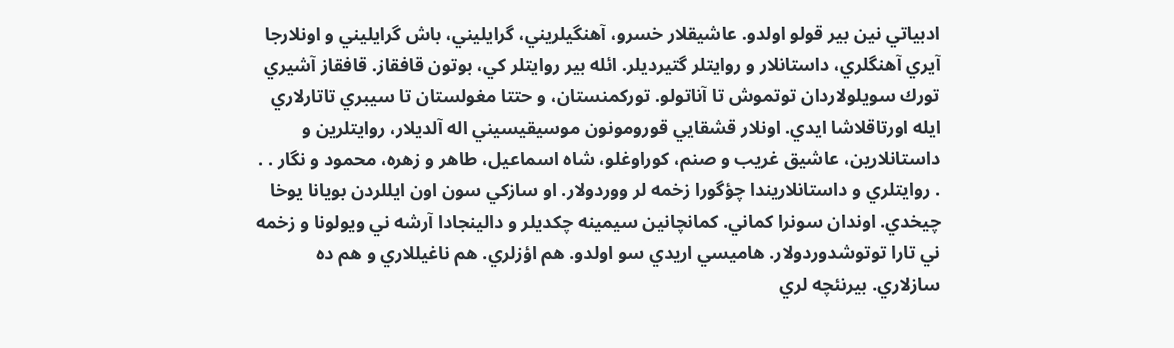ادبياتي نين بير قولو اولدو. عاشيقلار خسرو، آهنگيلريني، گرايليني، باش گرايليني و اونلارجا آيري آهنگلري، داستانلار و روايتلر گتيرديلر. ائله بير روايتلر كي، بوتون قافقاز. قافقاز آشيري تورك سويلولاردان توتموش تا آناتولو. توركمنستان، و حتتا مغولستان تا سيبري تاتارلاري ايله اورتاقلاشا ايدي. اونلار قشقايي قورومونون موسيقيسيني اله آلديلار، روايتلرين و داستانلارين، عاشيق غريب و صنم، كوراوغلو، شاه اسماعيل، طاهر و زهره، محمود و نگار . . . روايتلري و داستانلاريندا چؤگورا زخمه لر ووردولار. او سازكي سون اون ايللردن بويانا يوخا چيخدي. اوندان سونرا كماني. كمانچانين سيمينه چكديلر و دالينجادا آرشه ني ويولونا و زخمه ني تارا توتوشدوردولار. هاميسي اريدي سو اولدو. هم اؤزلري. هم ناغيللاري و هم ده سازلاري. بيرنئچه لري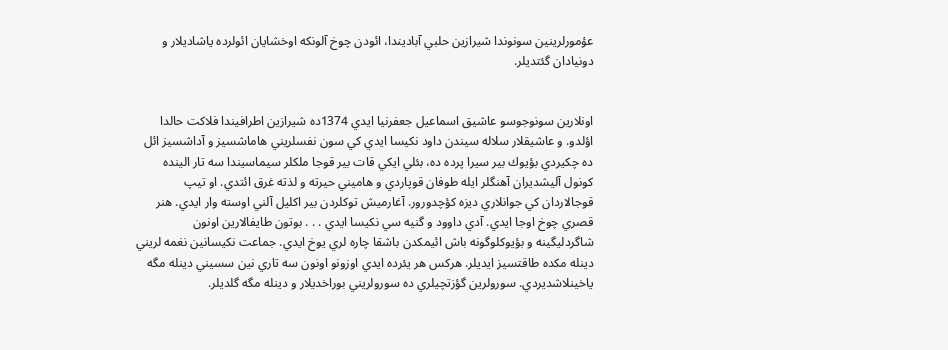عؤمورلرينين سونوندا شيرازين حلبي آباديندا، ائودن چوخ آلونكه اوخشايان ائولرده ياشاديلار و دونيادان گئتديلر.


اونلارين سونوجوسو عاشيق اسماعيل جعفرنيا ايدي 1374ده شيرازين اطرافيندا فلاكت حالدا اؤلدو. و عاشيقلار سلاله سيندن داود نكيسا ايدي كي سون نفسلريني هاماشسيز و آداشسيز ائل ده چكيردي بؤيوك بير سيرا پرده ده، بئلي ايكي قات بير قوجا ملكلر سيماسيندا سه تار الينده كونول آليشديران آهنگلر ايله طوفان قوپاردي و هاميني حيرته و لذته غرق ائتدي. او تيپ قوجالاردان كي جوانلاري ديزه كؤچدورور. آغارميش توكلردن بير اكليل آلني اوسته وار ايدي. هنر قصري چوخ اوجا ايدي. آدي داوود و گنيه سي نكيسا ايدي . . . بوتون طايفالارين اونون شاگردليگينه و بؤيوكلوگونه باش ائيمكدن باشقا چاره لري يوخ ايدي. جماعت نكيسانين نغمه لريني دينله مكده طاقتسيز ايديلر. هركس هر يئرده ايدي اوزونو اونون سه تاري نين سسيني دينله مگه ياخينلاشديردي. سورولرين گؤزتچيلري ده سورولريني بوراخديلار و دينله مگه گلديلر.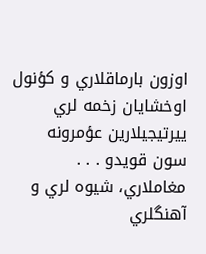اوزون بارماقلاري و كؤنول اوخشايان زخمه لري ييرتيجيلارين عؤمرونه سون قويدو . . . مغاملاري، شيوه لري و آهنگلري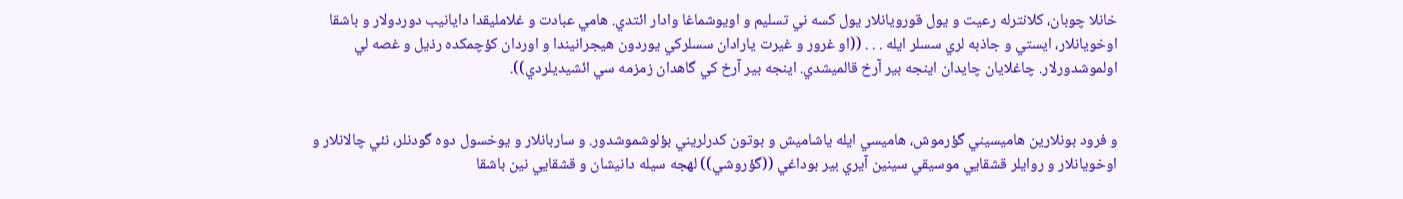خانلا چوبان، كلانترله رعيت و يول قورويانلار يول كسه ني تسليم و اويوشماغا وادار ائتدي. هامي عبادت و غلامليقدا دايانيب دوردولار و باشقا اوخويانلار، ايستي و جاذبه لري سسلر ايله . . . ((او غرور و غيرت يارادان سسلركي يوردون هيجرانيندا و اوردان كؤچمكده رذيل و غصه لي اولموشدورلار. چاغلايان چايدان اينجه بير آرخ قالميشدي. اينجه بير آرخ كي گاهدان زمزمه سي ائشيديلردي)).


و فرود بونلارين هاميسيني گؤرموش، هاميسي ايله ياشاميش و بوتون كدرلريني بؤلوشموشدور. و ساربانلار و يوخسول دوه گودنلر، نئي چالانلار و اوخويانلار و روايلر قشقايي موسيقي سينين آيري بير بوداغي ((گؤروشي)) لهجه سيله دانيشان و قشقايي نين باشقا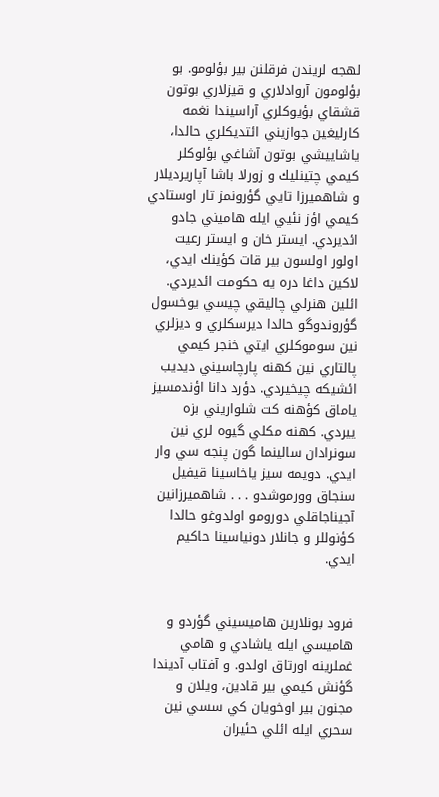لهجه لريندن فرقلنن بير بؤلومو. بو بؤلومون آروادلاري و قيزلاري بوتون قشقاي بؤيوكلري آراسيندا نغمه كارليغين جوازيني ائتديكلري حالدا، ياشاييشي بوتون آشاغي بؤلوكلر كيمي چتينليك و زورلا باشا آپاريرديلار و شاهميرزا تايي گؤرونمز تار اوستادي كيمي اؤز نئيي ايله هاميني جادو ائديردي. ايستر خان و ايستر رعيت اولور اولسون بير قات كؤينك ايدي، لاكين داغا دره يه حكومت ائديردي. ائلين هنرلي چاليقي چيسي يوخسول گؤروندوگو حالدا ديرسكلري و ديزلري نين سوموكلري ايتي خنجر كيمي پالتاري نين كهنه پارچاسيني ديديب ائشيكه چيخيردي. دؤرد دانا اؤندمسيز ياماق كؤهنه كت شلواريني بزه ييردي. كهنه مكلي گيوه لري نين سونرادان سالينما گون پنجه سي وار ايدي. دويمه سيز ياخاسينا قيفيل سنجاق وورموشدو . . . شاهميرزانين آجيناجاقلي دورومو اولدوغو حالدا كؤنوللر و جانلار دونياسينا حاكيم ايدي.


فرود بونلارين هاميسيني گؤردو و هاميسي ايله ياشادي و هامي غملرينه اورتاق اولدو. و آفتاب آديندا گؤنش كيمي بير قادين، ويلان و مجنون بير اوخويان كي سسي نين سحري ايله ائلي حئيران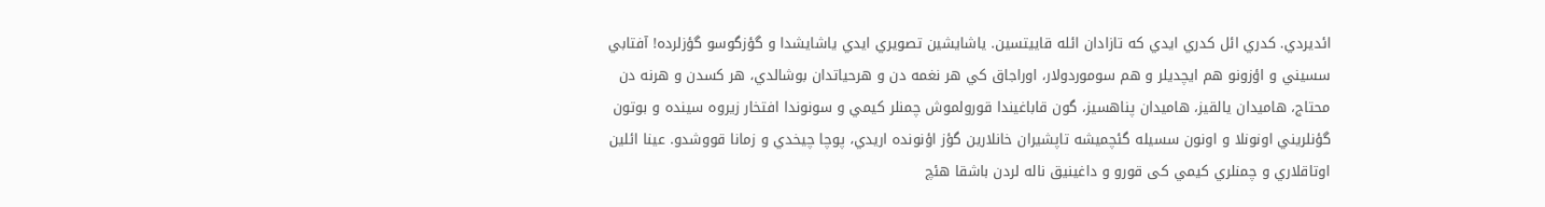ائديردي. كدري ائل كدري ايدي كه تازادان ائله قاييتسين. ياشايشين تصويري ايدي ياشايشدا و گؤزگوسو گؤزلرده! آفتابي سسيني و اؤزونو هم ايچديلر و هم سوموردولار، اوراجاق كي هر نغمه دن و هرحياتدان بوشالدي، هر كسدن و هرنه دن محتاج، هاميدان يالقيز، هاميدان پناهسيز، گون قاباغيندا قورولموش چمنلر كيمي و سونوندا افتخار زيروه سينده و بوتون گؤنلريني اونونلا و اونون سسيله گئچميشه تاپشيران خانلارين گؤز اؤنونده اريدي، پوچا چيخدي و زمانا قووشدو. عينا ائلين اوتاقلاري و چمنلري كيمي كى قورو و داغينيق ناله لردن باشقا هئچ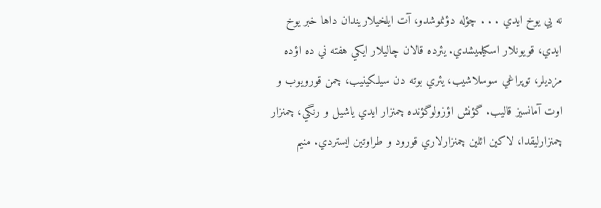نه يي يوخ ايدي . . . چؤله دؤنموشدو، آت ايلخيلاريندان داها خبر يوخ ايدي، قويونلار اسكيلميشدي. يئرده قالان چاليلار ايكي هفته ني ده اؤده مزديلر، توپراغي سوسلاشيب، يئري بوته دن سيلكينيب، چمن قورويوب و اوت آمانسيز قاليب. گؤنش اؤزولوگؤنده چمنزار ايدي ياشيل و رنگي، چمنزار چمنزارليقدا، لاكين ائلين چمنزارلاري قورود و طراوتين ايستردي. منيم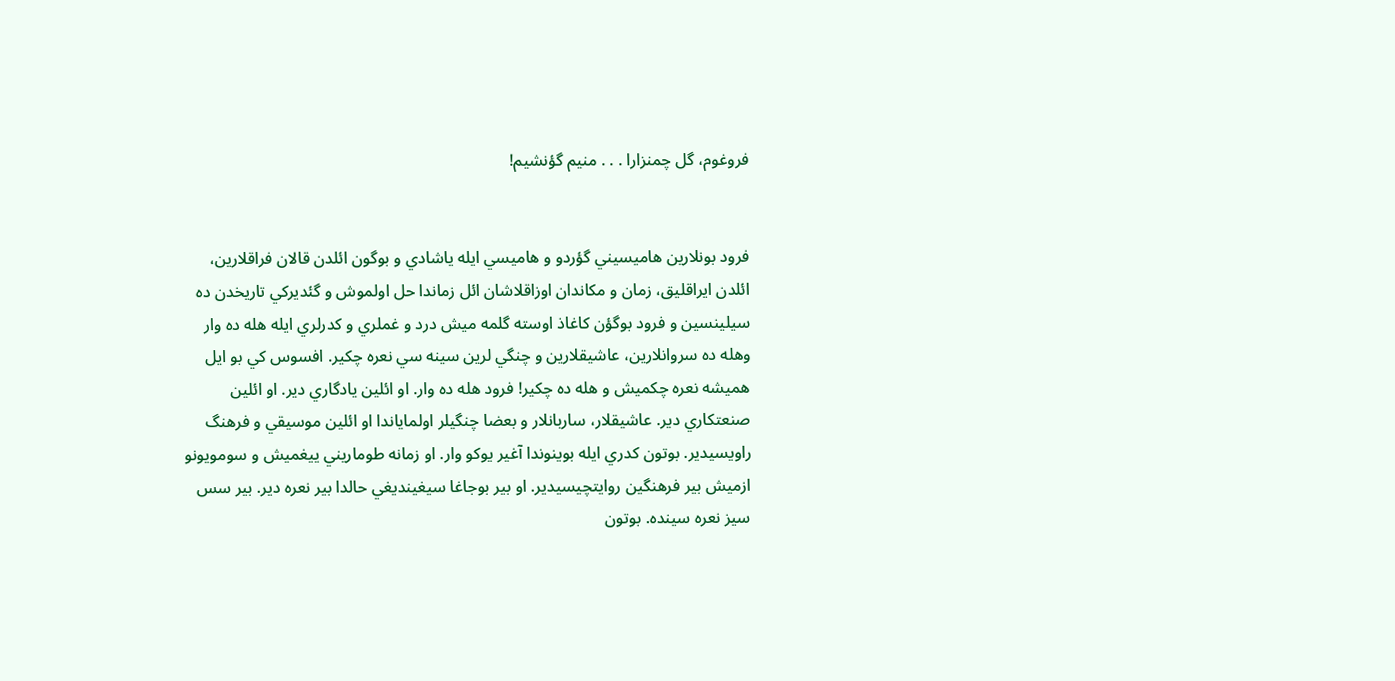فروغوم، گل چمنزارا . . . منيم گؤنشيم!


فرود بونلارين هاميسيني گؤردو و هاميسي ايله ياشادي و بوگون ائلدن قالان فراقلارين، ائلدن ايراقليق، زمان و مكاندان اوزاقلاشان ائل زماندا حل اولموش و گئديركي تاريخدن ده سيلينسين و فرود بوگؤن كاغاذ اوسته گلمه ميش درد و غملري و كدرلري ايله هله ده وار وهله ده سروانلارين، عاشيقلارين و چنگي لرين سينه سي نعره چكير. افسوس كي بو ايل هميشه نعره چكميش و هله ده چكير! فرود هله ده وار. او ائلين يادگاري دير. او ائلين صنعتكاري دير. عاشيقلار، ساربانلار و بعضا چنگيلر اولماياندا او ائلين موسيقي و فرهنگ راويسيدير. بوتون كدري ايله بوينوندا آغير يوكو وار. او زمانه طوماريني ييغميش و سومويونو ازميش بير فرهنگين روايتچيسيدير. او بير بوجاغا سيغينديغي حالدا بير نعره دير. بير سس سيز نعره سينده. بوتون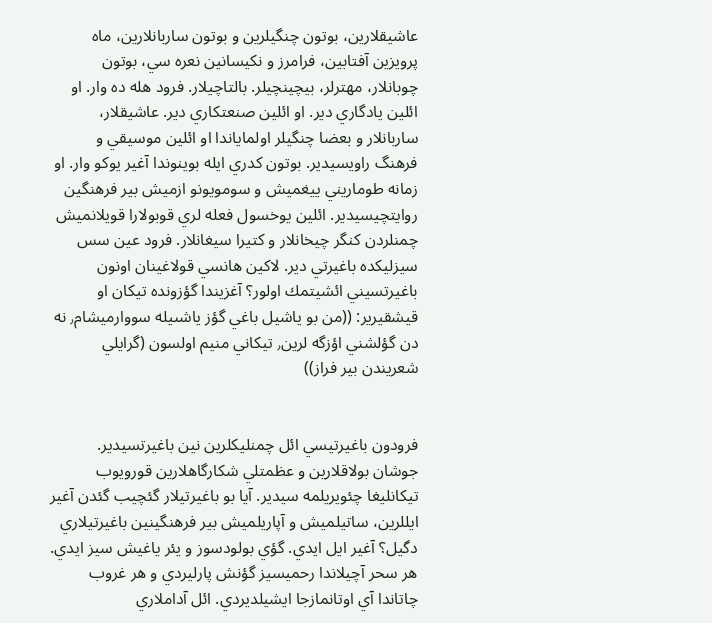عاشيقلارين، بوتون چنگيلرين و بوتون ساربانلارين، ماه پرويزين آفتابين، فرامرز و نكيسانين نعره سي، بوتون چوبانلار، مهترلر، بيچينچيلر. بالتاچيلار. فرود هله ده وار. او ائلين يادگاري دير. او ائلين صنعتكاري دير. عاشيقلار، ساربانلار و بعضا چنگيلر اولماياندا او ائلين موسيقي و فرهنگ راويسيدير. بوتون كدري ايله بوينوندا آغير يوكو وار. او زمانه طوماريني ييغميش و سومويونو ازميش بير فرهنگين روايتچيسيدير. ائلين يوخسول فعله لري قوبولارا قويلانميش چمنلردن كنگر چيخانلار و كتيرا سيغانلار. فرود عين سس سيزليكده باغيرتي دير. لاكين هانسي قولاغينان اونون باغيرتسيني ائشيتمك اولور؟ آغزيندا گؤزونده تيكان او قيشقيرير: ((من بو ياشيل باغي گؤز ياشىيله سووارميشام٫ نه دن گؤلشني اؤزگه لرين٫ تيكاني منيم اولسون (گرايلي شعريندن بير فراز))


فرودون باغيرتيسي ائل چمنليكلرين نين باغيرتسيدير. جوشان بولاقلارين و عظمتلي شكارگاهلارين قورويوب تيكانليغا چئويريلمه سيدير. آيا بو باغيرتيلار گئچيب گئدن آغير ايللرين، ساتيلميش و آپاريلميش بير فرهنگينين باغيرتيلاري دگيل؟ آغير ايل ايدي. گؤي بولودسوز و يئر ياغيش سيز ايدي. هر سحر آچيلاندا رحميسيز گؤنش پارليردي و هر غروب چاتاندا آي اوتانمازجا ايشيلديردي. ائل آداملاري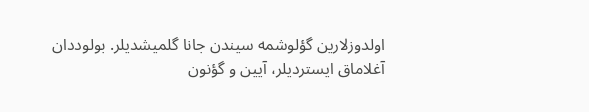اولدوزلارين گؤلوشمه سيندن جانا گلميشديلر. بولوددان آغلاماق ايسترديلر، آيين و گؤنون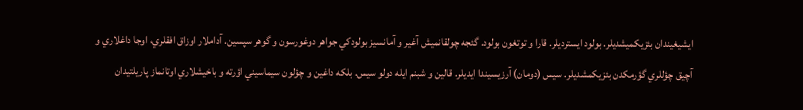ايشيغيندان بئزيكميشديلر. بولود ايسترديلر. قارا و توتغون بولود. گئجه چولقانميش آغير و آمانسيز بولودكي جواهر دوغورسون و گوهر سپسين. آداملار اوزاق افقلري، اوجا داغلاري و آچيق چؤللري گؤرمكدن بئزيكمشديلر. سيس (دومان) آرزيسيندا ايديلر. قالين و شبنم ايله دولو سيس. بلكه داغين و چؤلون سيماسيني اؤرته و باخيشلاري اوتانماز پاريلتيدان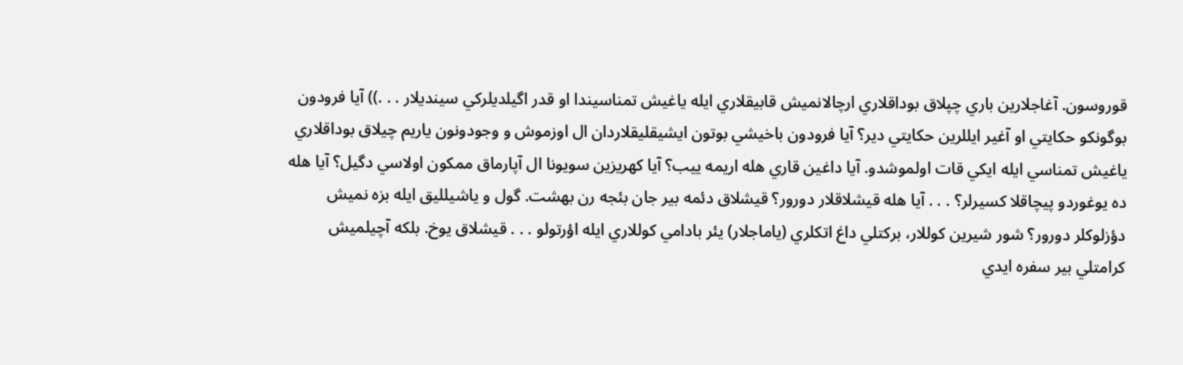قوروسون. آغاجلارين باري چپلاق بوداقلاري ارچالانميش قابيقلاري ايله ياغيش تمناسيندا او قدر اگيلديلركي سينديلار . . .)) آيا فرودون بوگونكو حكايتي او آغير ايللرين حكايتي دير؟ آيا فرودون باخيشي بوتون ايشيقليقلاردان ال اوزموش و وجودونون ياريم چيلاق بوداقلاري ياغيش تمناسي ايله ايكي قات اولموشدو. آيا داغين قاري هله اريمه ييب؟ آيا كهريزين سويونا ال آپارماق ممكون اولاسي دگيل؟ آيا هله ده يوغوردو پيچاقلا كسيرلر؟ . . . آيا هله قيشلاقلار دورور؟ قيشلاق دئمه بير جان بئجه رن بهشت. گول و ياشيلليق ايله بزه نميش دؤزلوكلر دورور؟ شور شيرين كوللار، بركتلي داغ اتكلري (ياماجلار) يئر بادامي كوللاري ايله اؤرتولو . . . قيشلاق يوخ. بلكه آچيلميش كرامتلي بير سفره ايدي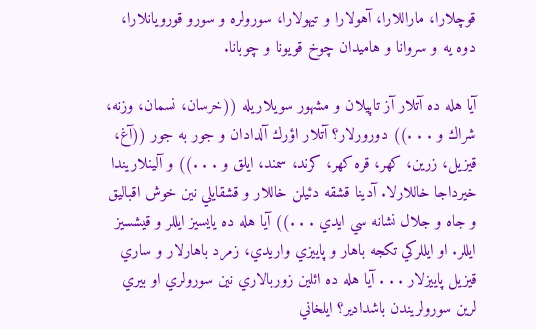قوچلارا، ماراللارا، آهولارا و تيهولارا، سورولره و سورو قورويانلارا، دوه يه و سروانا و هاميدان چوخ قويونا و چوبانا.

آيا هله ده آتلار آز تاپيلان و مشهور سويلاريله ((خرسان، نسمان، وزنه، شراك و . . .)) دورورلار؟ آتلار اؤرك آلدادان و جور به جور ((آغ، قيزيل، زرين، كهر، قره كهر، كرند، سمند، ايلق و . . .)) و آلينلاريندا خيرداجا خاللارلا. آدينا قشقه دئيلن خاللار و قشقايلي نين خوش اقباليق و جاه و جلال نشانه سي ايدي . . .)) آيا هله ده يايسيز ايللر و قيشسيز ايللر. او ايللركي تكجه باهار و پاييزي واريدي، زمرد باهارلار و ساري قيزيل پاييزلار . . . آيا هله ده ائلين زوربالاري نين سورولري او بيري لرين سورولريندن باشدادير؟ ايلخاني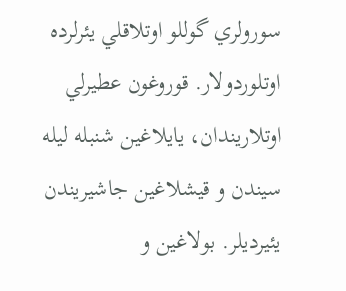سورولري گوللو اوتلاقلي يئرلرده اوتلوردولار. قوروغون عطيرلي اوتلاريندان، يايلاغين شنبله ليله سيندن و قيشلاغين جاشيريندن يئيرديلر. بولاغين و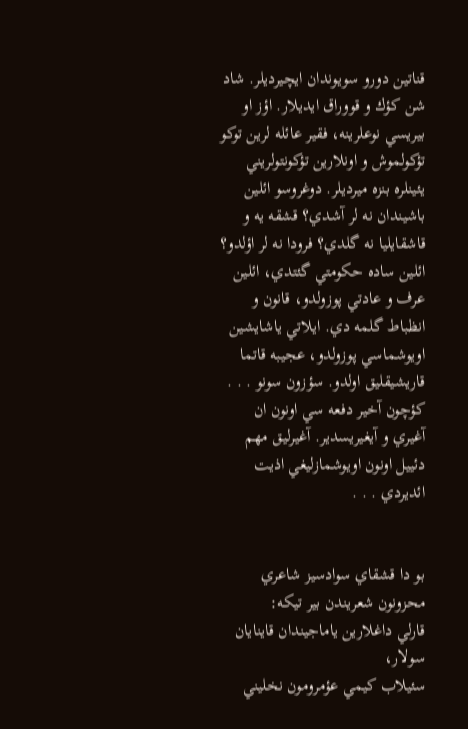قناتين دورو سويوندان ايچيرديلر. شاد شن كؤك و قووراق ايديلار. اؤز او بيريسي نوعلرينه، فقير عائله لرين توكو تؤكولموش و اونلارين تؤكونتولريني يئينلره بنزه ميرديلر. دوغروسو ائلين باشيندان نه لر آشدي؟ قشقه يه و قاشقايليا نه گلدي؟ فرودا نه لر اؤلدو؟ ائلين ساده حكومتي گئتدي، ائلين عرف و عادتي پوزولدو، قانون و انظباط گلمه دي. ايلاتي ياشايشين اويوشماسي پوزولدو، عجيبه قاتما قاريشيقليق اولدو. سؤزون سونو . . . كؤچون آخير دفعه سي اونون ان آغيري و آيغيريسدير. آغيرليق مهم دئييل اونون اويوشمازليغي اذيت ائديردي . . .


بو دا قشقاي سوادسيز شاعري محزونون شعريندن بير تيكه:
قارلي داغلارين ياماجيندان قاينايان سولار،
سئيلاب كيمي عؤمرومون نخليني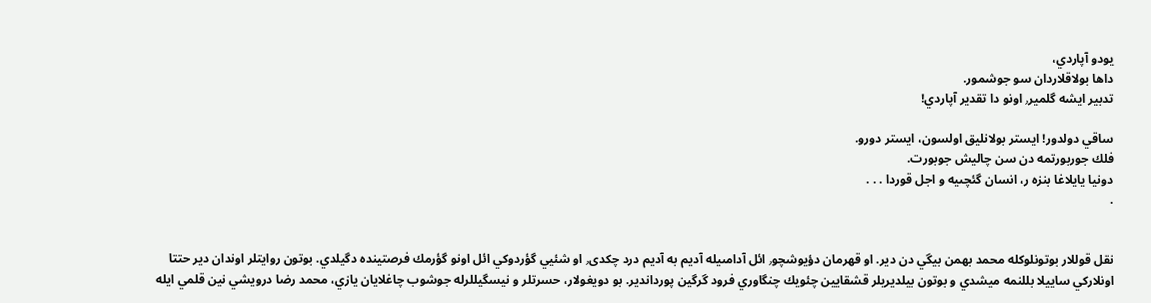يودو آپاردي،
داها بولاقلاردان سو جوشمور.
تدبير ايشه گلمير٫ اونو دا تقدير آپاردي!

ساقي دولدور! ايستر بولانليق اولسون، ايستر دورو.
فلك جوربورتمه دن سن چاليش جوبورت.
دونيا يايلاغا بنزه ر، انسان گئچىيه و اجل قوردا . . .
.


نقل قوللار بوتونلوكله محمد بهمن بيگي دن دير. او قهرمان دؤيوشچو٫ ائل آدامىيله آديم به آديم درد چكدى٫ او شئيي گؤردوكي ائل اونو گؤرمك فرصتينده دگيلدي. بوتون روايتلر اوندان دير حتتا اونلاركي ساييلا بللنمه ميشدي و بوتون بيلديريلر قشقايين چئويك چنگاوري فرود گرگين پورداندير. بو دويغولار، حسرتلر و نيسگيللرله جوشوب چاغلايان يازي، محمد رضا درويشي نين قلمي ايله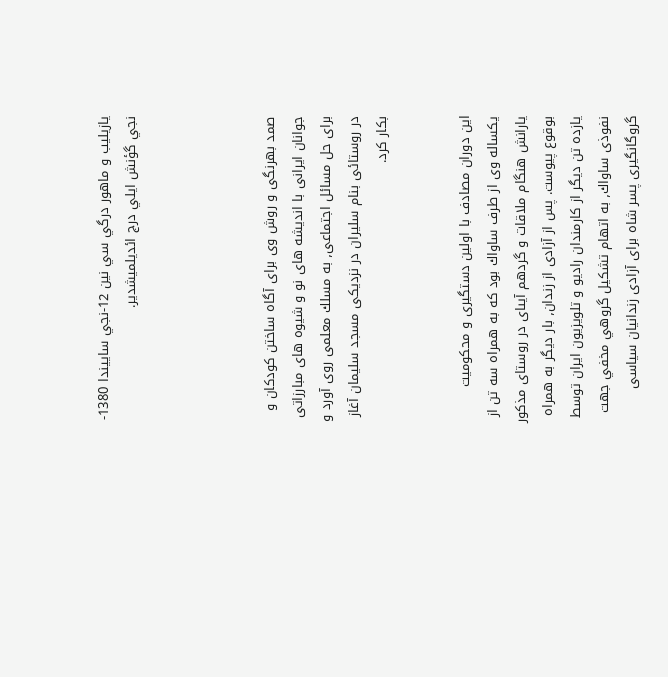يازيليب و ماهور درگي سي نين 12-نجي ساييندا 1380-نجي گؤنش ايلي درج ائديلميشدير.




صمد بهرنگى و روش وى براى آگاه ساختن كودكان و جوانان ايرانى با انديشه هاى نو و شيوه هاى مبارزاتى براى حل مسائل اجتماعى٫ به مسلك معلمى روى آورد و در روستائى بنام سليران در نزديكى مسجد سليمان آغاز بكار كرد.


اين دوران مصادف با اولين دستگيرى و محكوميت يكساله وى از طرف ساواك بود كه به همراه سه تن از يارانش هنگام ملاقات و گردهم آيىاى در روستاى مذكور بوقوع پيوست. پس از آزادى از زندان٫ بار ديگر به همراه يازده تن ديگر از کارمندان راديو و تلويزيون ايران توسط نفوذى ساواك٫ به اتهام تشکيل گروهي مخفي جهت گروگانگيرى پسر شاه براى آزادى زندانيان سياسى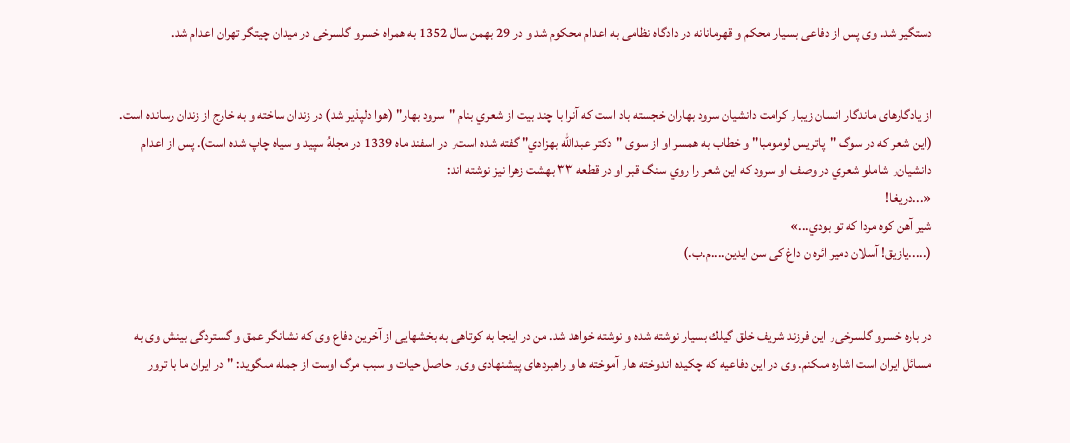دستگير شد. وى پس از دفاعى بسيار محكم و قهرمانانه در دادگاه نظامى به اعدام محكوم شد و در 29 بهمن سال 1352 به همراه خسرو گلسرخى در ميدان چيتگر تهران اعدام شد.


از يادگارهاى ماندگار انسان زيبا٫ كرامت دانشيان سرود بهاران خجسته باد است كه آنرا با چند بيت از شعري بنام "سرود بهار" (هوا دلپذير شد) در زندان ساخته و به خارج از زندان رسانده است. (اين شعر كه در سوگ "پاتريس لومومبا" و خطاب به همسر او از سوى "دكتر عبدالله بهزادي" گفته شده است٫ در اسفند ماه 1339 در مجلهُ سپيد و سياه چاپ شده است). پس از اعدام دانشيان٫ شاملو شعري در وصف او سرود که اين شعر را روي سنگ قبر او در قطعه ۳۳ بهشت زهرا نيز نوشته اند:
«...دريغا!
شير آهن کوه مردا که تو بودي...»
(.....يازيق! آسلان دمير ائره ن داغ كى سن ايدين....م.ب.)


در باره خسرو گلسرخى٫ اين فرزند شريف خلق گيلك بسيار نوشته شده و نوشته خواهد شد. من در اينجا به كوتاهى به بخشهايى از آخرين دفاع وى كه نشانگر عمق و گستردگى بينش وى به مسائل ايران است اشاره مىكنم. وى در اين دفاعيه كه چكيده اندوخته ها٫ آموخته ها و راهبردهاى پيشنهادى وى٫ حاصل حيات و سبب مرگ اوست از جمله مىگويد: "در ايران ما با ترور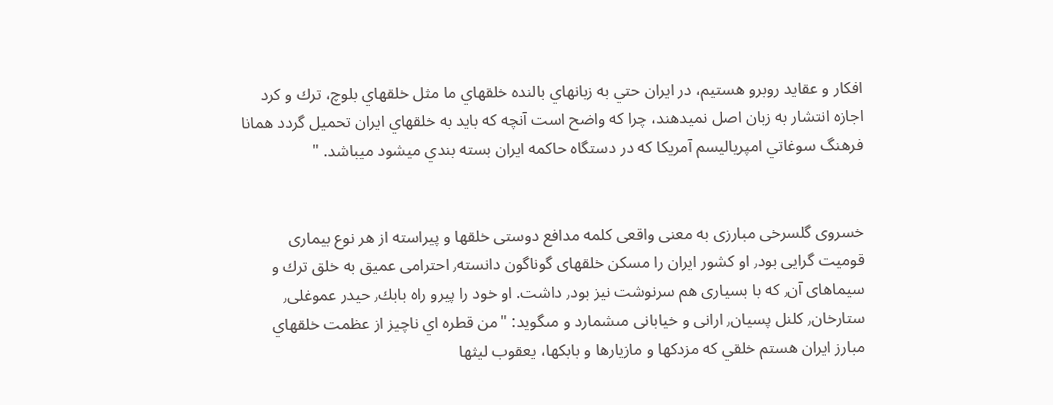افكار و عقايد روبرو هستيم، در ايران حتي به زبانهاي بالنده خلقهاي ما مثل خلقهاي بلوچ، ترك و كرد اجازه انتشار به زبان اصل نميدهند، چرا كه واضح است آنچه كه بايد به خلقهاي ايران تحميل گردد همانا فرهنگ سوغاتي امپرياليسم آمريكا كه در دستگاه حاكمه ايران بسته بندي ميشود ميباشد. "


خسروى گلسرخى مبارزى به معنى واقعى كلمه مدافع دوستى خلقها و پيراسته از هر نوع بيمارى قوميت گرايى بود٫ او كشور ايران را مسكن خلقهاى گوناگون دانسته٫ احترامى عميق به خلق ترك و سيماهاى آن٫ كه با بسيارى هم سرنوشت نيز بود٫ داشت. او خود را پيرو راه بابك٫ حيدر عموغلى٫ ستارخان٫ كلنل پسيان٫ ارانى و خيابانى مىشمارد و مىگويد: "من قطره اي ناچيز از عظمت خلقهاي مبارز ايران هستم خلقي كه مزدكها و مازيارها و بابكها، يعقوب ليثها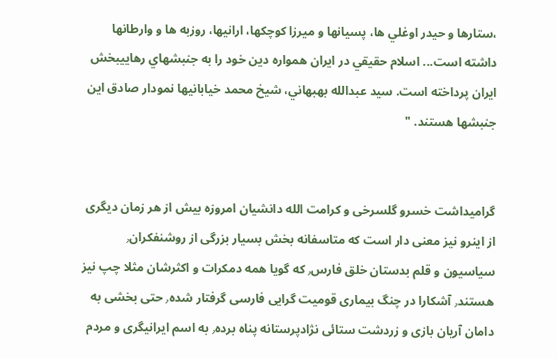،ستارها و حيدر اوغلي ها، پسيانها و ميرزا كوچكها، ارانيها، روزبه ها و وارطانها داشته است... اسلام حقيقي در ايران همواره دين خود را به جنبشهاي رهاييبخش ايران پرداخته است. سيد عبدالله بهبهاني، شيخ محمد خيابانيها نمودار صادق اين جنبشها هستند. "


گراميداشت خسرو گلسرخى و كرامت الله دانشيان امروزه بيش از هر زمان ديگرى از اينرو نيز معنى دار است كه متاسفانه بخش بسيار بزرگى از روشنفكران٫ سياسيون و قلم بدستان خلق فارس٫ كه گويا همه دمكرات و اكثرشان مثلا چپ نيز هستند٫ آشكارا در چنگ بيمارى قوميت گرايى فارسى گرفتار شده٫ حتى بخشى به دامان آريان بازى و زردشت ستائى نژادپرستانه پناه برده٫ به اسم ايرانيگرى و مردم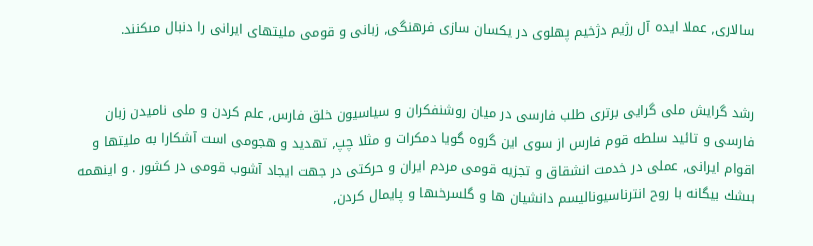سالارى٫ عملا ايده آل رژيم دژخيم پهلوى در يكسان سازى فرهنگى٫ زبانى و قومى مليتهاى ايرانى را دنبال مىكنند.


رشد گرايش ملى گرايى برترى طلب فارسى در ميان روشنفكران و سياسيون خلق فارس٫ علم كردن و ملى ناميدن زبان فارسى و تائيد سلطه قوم فارس از سوى اين گروه گويا دمكرات و مثلا چپ٫ تهديد و هجومى است آشكارا به مليتها و اقوام ايرانى٫ عملى در خدمت انشقاق و تجزيه قومى مردم ايران و حركتى در جهت ايجاد آشوب قومى در كشور . و اينهمه بىشك بيگانه با روح انترناسيوناليسم دانشيان ها و گلسرخىها و پايمال كردن٫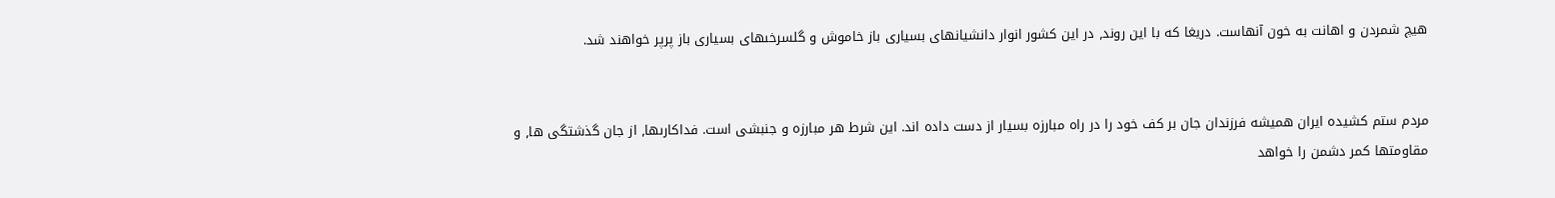هيچ شمردن و اهانت به خون آنهاست. دريغا كه با اين روند٫ در اين كشور انوار دانشيانهاى بسيارى باز خاموش و گلسرخىهاى بسيارى باز پرپر خواهند شد.


مردم ستم كشيده ايران هميشه فرزندان جان بر كف خود را در راه مبارزه بسيار از دست داده اند. اين شرط هر مبارزه و جنبشى است. فداكارىها٫ از جان گذشتگى ها٫ و مقاومتها كمر دشمن را خواهد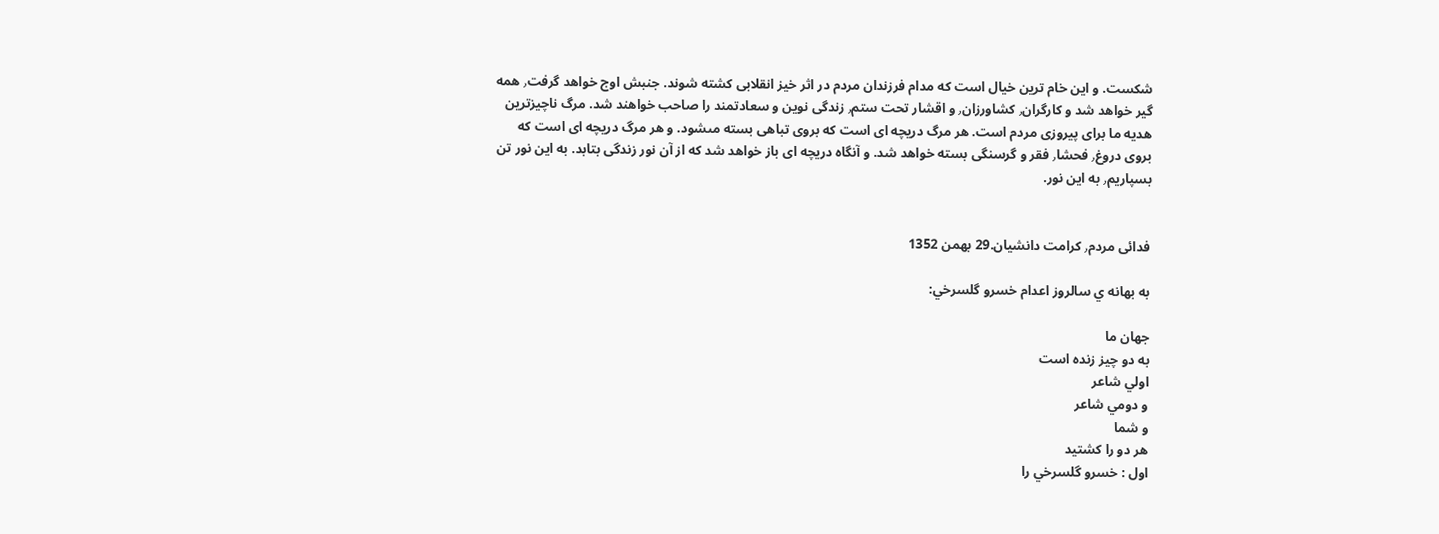شكست. و اين خام ترين خيال است كه مدام فرزندان مردم در اثر خيز انقلابى كشته شوند. جنبش اوج خواهد گرفت٫ همه گير خواهد شد و كارگران٫ كشاورزان٫ و اقشار تحت ستم٫ زندگى نوين و سعادتمند را صاحب خواهند شد. مرگ ناچيزترين هديه ما براى پيروزى مردم است. هر مرگ دريچه اى است كه بروى تباهى بسته مىشود. و هر مرگ دريچه اى است كه بروى دروغ٫ فحشا٫ فقر و گرسنگى بسته خواهد شد. و آنگاه دريچه اى باز خواهد شد كه از آن نور زندگى بتابد. به اين نور تن بسپاريم٫ به اين نور.


فدائى مردم٫ كرامت دانشيان.29 بهمن 1352

به بهانه ي سالروز اعدام خسرو گلسرخي:

جهان ما
به دو چيز زنده است
اولي شاعر
و دومي شاعر
و شما
هر دو را كشتيد
اول : خسرو گلسرخي را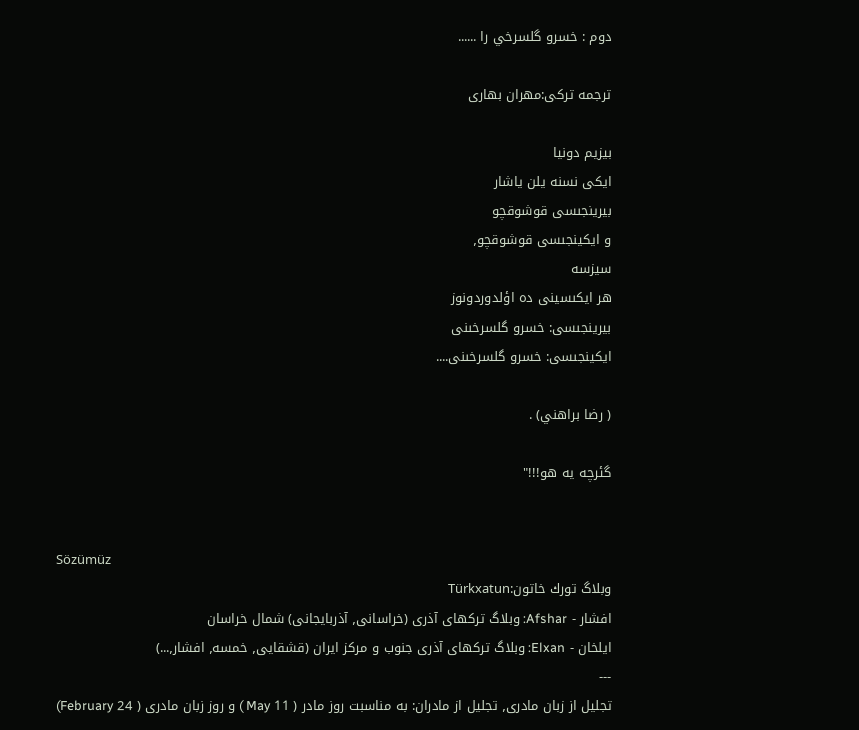دوم : خسرو گلسرخي را ......

ترجمه تركى:مهران بهارى

بيزيم دونيا
ايكى نسنه يلن ياشار
بيرينجىسى قوشوقچو
و ايكينجىسى قوشوقچو٫
سيزسه
هر ايكىسينى ده اؤلدوردونوز
بيرينجىسى: خسرو گلسرخىنى
ايكينجىسى: خسرو گلسرخىنى....

( رضا براهني) .

گئرچه يه هو!!!"


Sözümüz
وبلاگ تورك خاتون:Türkxatun
افشار - Afshar: وبلاگ تركهاى آذرى (خراسانى٫ آذربايجانى) شمال خراسان
ايلخان - Elxan: وبلاگ تركهاى آذرى جنوب و مركز ايران (قشقايى٫ خمسه٫ افشار٫...)
---
تجليل از زبان مادرى٫ تجليل از مادران: به مناسبت روز مادر ( 11 May ) و روز زبان مادرى ( 24 February)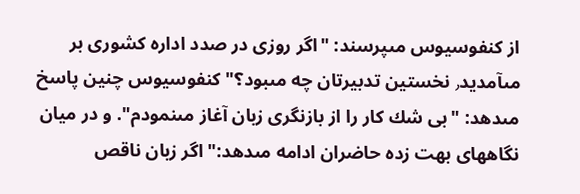از كنفوسيوس مىپرسند: "اگر روزى در صدد اداره كشورى بر مىآمديد٫ نخستين تدبيرتان چه مىبود؟" كنفوسيوس چنين پاسخ مىدهد: "بى شك كار را از بازنگرى زبان آغاز مىنمودم". و در ميان نگاههاى بهت زده حاضران ادامه مىدهد:" اگر زبان ناقص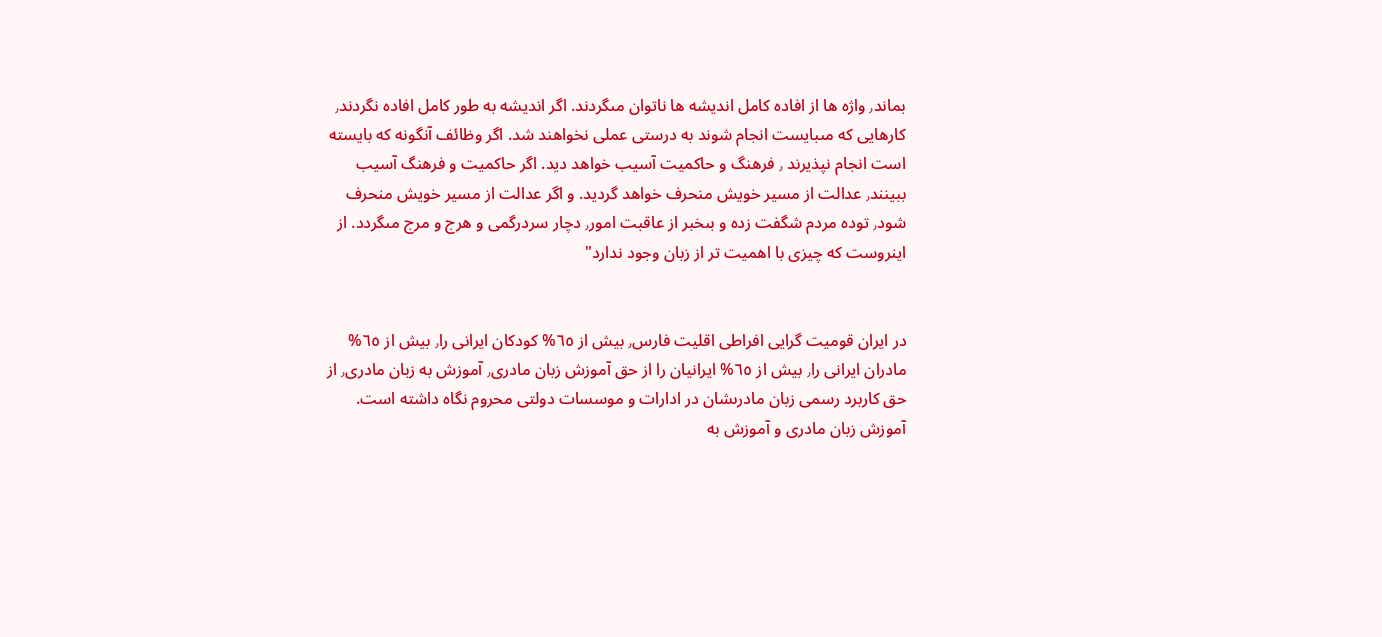بماند٫ واژه ها از افاده كامل انديشه ها ناتوان مىگردند. اگر انديشه به طور كامل افاده نگردند٫ كارهايى كه مىبايست انجام شوند به درستى عملى نخواهند شد. اگر وظائف آنگونه كه بايسته است انجام نپذيرند ٫ فرهنگ و حاكميت آسيب خواهد ديد. اگر حاكميت و فرهنگ آسيب ببينند٫ عدالت از مسير خويش منحرف خواهد گرديد. و اگر عدالت از مسير خويش منحرف شود٫ توده مردم شگفت زده و بىخبر از عاقبت امور٫ دچار سردرگمى و هرج و مرج مىگردد. از اينروست كه چيزى با اهميت تر از زبان وجود ندارد"


در ايران قوميت گرايى افراطى اقليت فارس٫ بيش از ٦٥% كودكان ايرانى را٫ بيش از ٦٥% مادران ايرانى را٫ بيش از ٦٥% ايرانيان را از حق آموزش زبان مادرى٫ آموزش به زبان مادرى٫ از حق كاربرد رسمى زبان مادرىشان در ادارات و موسسات دولتى محروم نگاه داشته است. آموزش زبان مادرى و آموزش به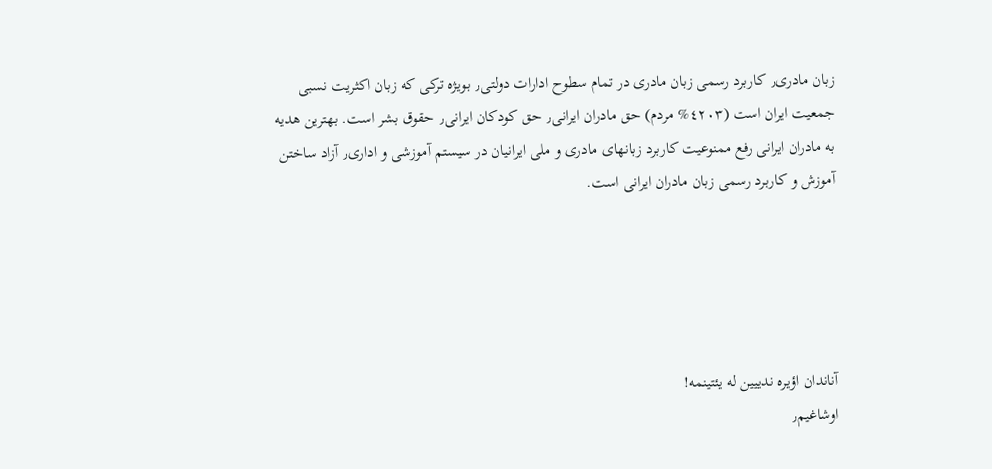زبان مادرى٫ كاربرد رسمى زبان مادرى در تمام سطوح ادارات دولتى٫ بويژه تركى كه زبان اكثريت نسبى جمعيت ايران است (٤٢٠٣% مردم) حق مادران ايرانى٫ حق كودكان ايرانى٫ حقوق بشر است. بهترين هديه به مادران ايرانى رفع ممنوعيت كاربرد زبانهاى مادرى و ملى ايرانيان در سيستم آموزشى و ادارى٫ آزاد ساختن آموزش و كاربرد رسمى زبان مادران ايرانى است.





آناندان اؤيره ندييين له يئتينمه!
اوشاغيم٫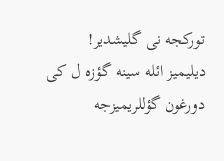توركجه نى گليشدير!
ديليميز ائله سينه گؤزه ل كى
دورغون گؤللريميزجه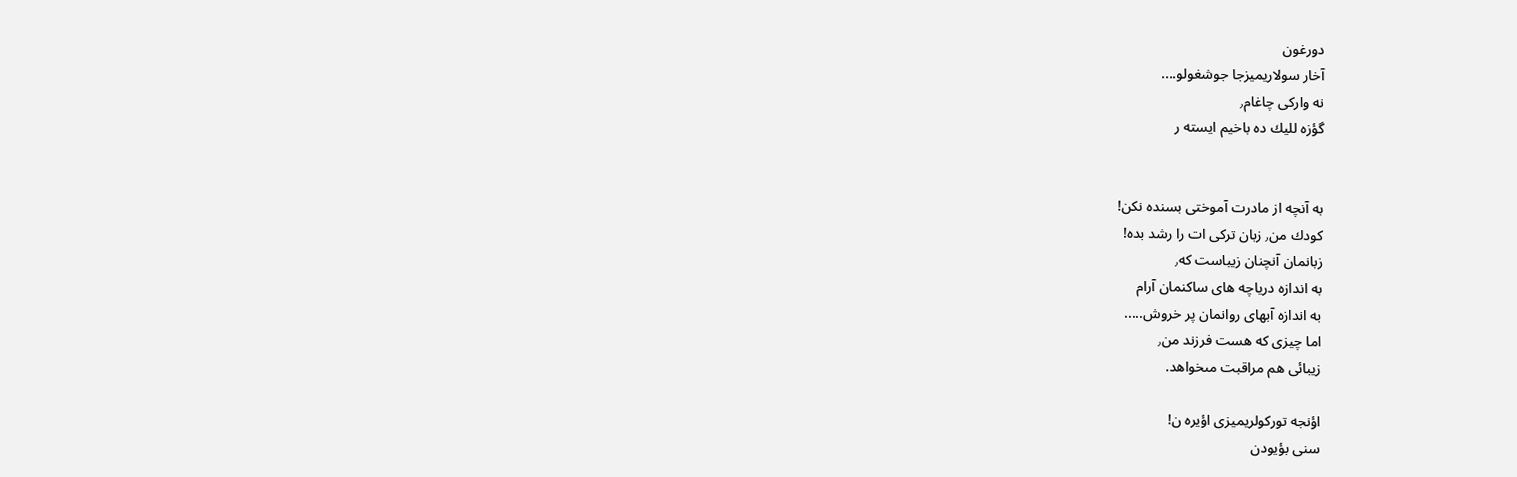دورغون
آخار سولاريميزجا جوشغولو....
نه واركى چاغام٫
گؤزه لليك ده باخيم ايسته ر


به آنچه از مادرت آموختى بسنده نكن!
كودك من٫ زبان تركى ات را رشد بده!
زبانمان آنچنان زيباست كه٫
به اندازه درياچه هاى ساكنمان آرام
به اندازه آبهاى روانمان پر خروش.....
اما چيزى كه هست فرزند من٫
زيبائى هم مراقبت مىخواهد.

اؤنجه توركولريميزى اؤيره ن!
سنى بؤيودن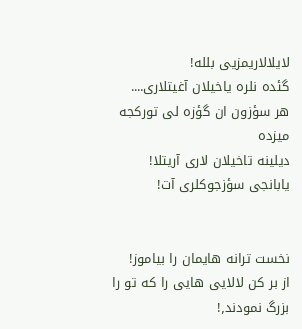لايلالاريمزيى بلله!
گئده نلره ياخيلان آغيتلارى....
هر سؤزون ان گؤزه لى توركجه ميزده
ديلينه تاخيلان لارى آريتلا!
يابانجى سؤزجوكلرى آت!


نخست ترانه هايمان را بياموز!
از بر كن لالايى هايى را كه تو را بزرگ نمودند٫!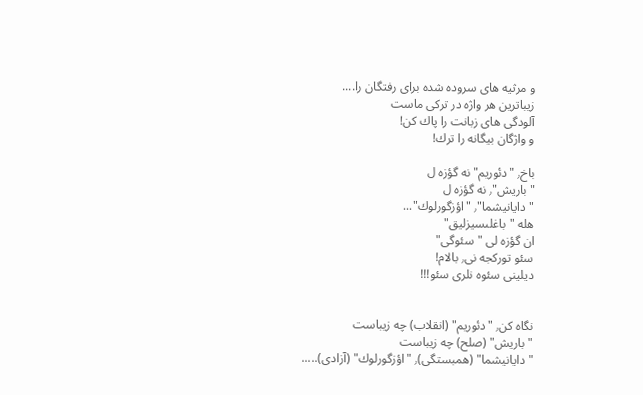و مرثيه هاى سروده شده براى رفتگان را....
زيباترين هر واژه در تركى ماست
آلودگى هاى زبانت را پاك كن!
و واژگان بيگانه را ترك!

باخ٫ "دئوريم" نه گؤزه ل
"باريش"٫ نه گؤزه ل
"دايانيشما"٫ "اؤزگورلوك"...
هله "باغلىسيزليق"
ان گؤزه لى "سئوگى"
سئو توركجه نى٫ بالام!
ديلينى سئوه نلرى سئو!!!


نگاه كن٫ "دئوريم" (انقلاب) چه زيباست
"باريش" (صلح) چه زيباست
"دايانيشما" (همبستگى)٫ "اؤزگورلوك" (آزادى).....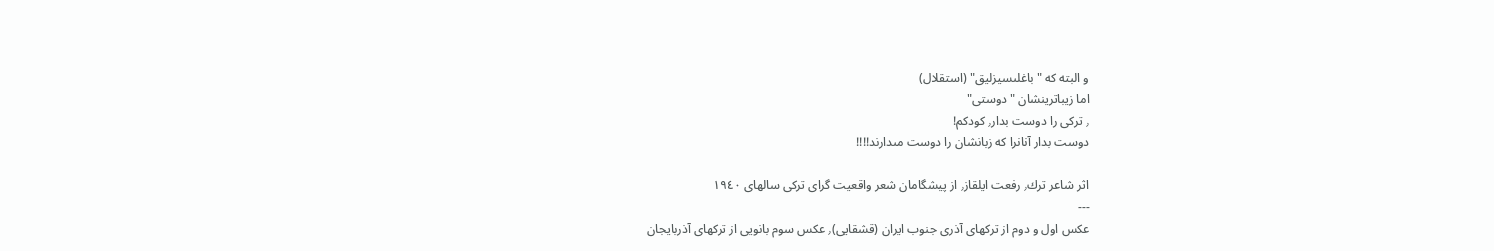و البته كه "باغلىسيزليق" (استقلال)
اما زيباترينشان "دوستى"
٫ تركى را دوست بدار٫ كودكم!
دوست بدار آنانرا كه زبانشان را دوست مىدارند!!!!

اثر شاعر ترك٫ رفعت ايلقاز٫ از پيشگامان شعر واقعيت گراى تركى سالهاى ١٩٤٠
---
عكس اول و دوم از تركهاى آذرى جنوب ايران (قشقايى)٫ عكس سوم بانويى از تركهاى آذربايجان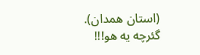(استان همدان).
گئرچه يه هو!!!